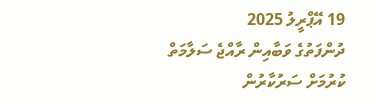19 އޭޕްރީލު 2025
ދުންފަތުގެ ވަބާއިން ރާއްޖެ ސަލާމަތް ކުރުމަށް ސަރުކާރުން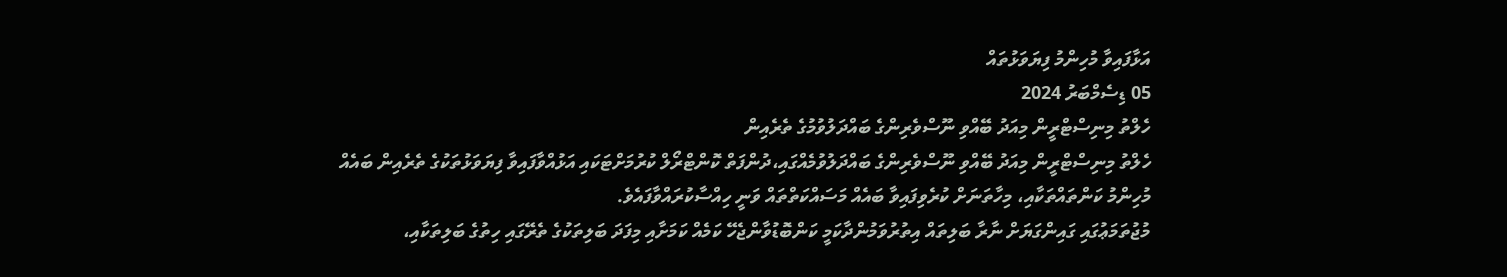އަޅާފައިވާ މުހިންމު ފިޔަވަޅުތައް
05 ޑިސެމްބަރު 2024
ހެލްތު މިނިސްޓްރީން މިއަދު ބޭއްވި ނޫސްވެރިންގެ ބައްދަލުވުމުގެ ތެރެއިން
ހެލްތު މިނިސްޓްރީން މިއަދު ބޭއްވި ނޫސްވެރިންގެ ބައްދަލުވުމެއްގައި،ދުންފަތް ކޮންޓްރޯލް ކުރުމަށްޓަކައި އަޅުއްވާފައިވާ ފިޔަވަޅުތަކުގެ ތެރެއިން ބައެއް މުހިންމު ކަންތައްތަކާއި، މިހާތަނަށް ކުރެވިފައިވާ ބައެއް މަސައްކަތްތައް ވަނީ ހިއްސާކުރައްވާފައެވެ.
މުޖުތަމަޢުގައި ގައިންގަޔަށް ނާރާ ބަލިތައް އިތުރުވަމުންދާކަމީ ކަންބޮޑުވާންޖެހޭ ކަމެއް ކަމަށާއި މިފަދަ ބަލިތަކުގެ ތެރޭގައި ހިތުގެ ބަލިތަކާއި،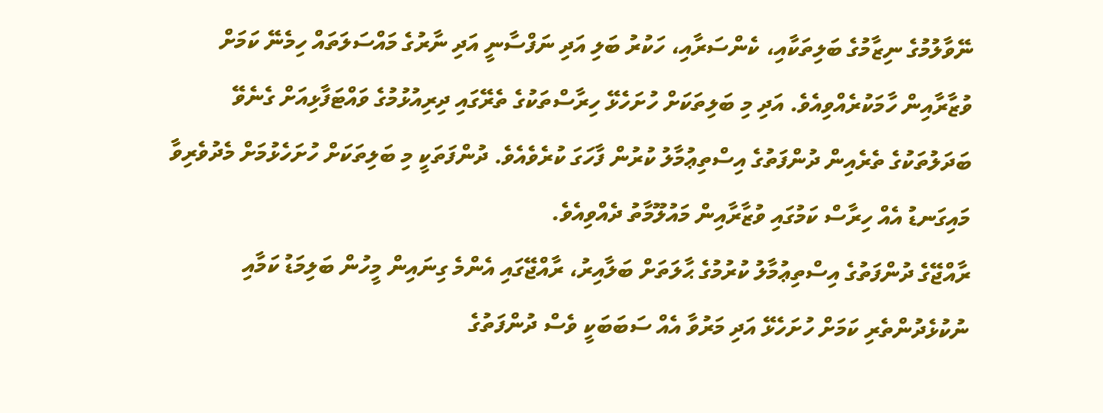ނޭވާލުމުގެ ނިޒާމުގެ ބަލިތަކާއި، ކެންސަރާއި، ހަކުރު ބަލި އަދި ނަފްސާނީ އަދި ނާރުގެ މައްސަލަތައް ހިމެނޭ ކަމަށް ވުޒާރާއިން ހާމަކުރެއްވިއެވެ. އަދި މި ބަލިތަކަށް ހުށަހެޅޭ ހިރާސްތަކުގެ ތެރޭގައި ދިރިއުޅުމުގެ ވައްޓަފާޅިއަށް ގެނެވޭ ބަދަލުތަކުގެ ތެރެއިން ދުންފަތުގެ އިސްތިޢުމާލު ކުރުން ފާހަގަ ކުރެވެއެވެ. ދުންފަތަކީ މި ބަލިތަކަށް ހުށަހެޅުމަށް މެދުވެރިވާ މައިގަނޑު އެއް ހިރާސް ކަމުގައި ވުޒާރާއިން މައުލޫމާތު ދެއްވިއެވެ.
ރާއްޖޭގެ ދުންފަތުގެ އިސްތިޢުމާލު ކުރުމުގެ ޙާލަތަށް ބަލާއިރު، ރާއްޖޭގައި އެންމެ ގިނައިން މީހުން ބަލިމަޑު ކަމާއި ނުކުޅެދުންތެރި ކަމަށް ހުށަހެޅޭ އަދި މަރުވާ އެއް ސަބަބަކީ ވެސް ދުންފަތުގެ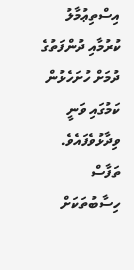އިސްތިޢުމާލު ކުރުމާއި ދުންފަތުގެ ދުމަށް ހުށަހެޅުން ކަމުގައި ވަނީ ވިދާޅުވެފައެވެ. ތަފާސް ހިސާބުތަކަށް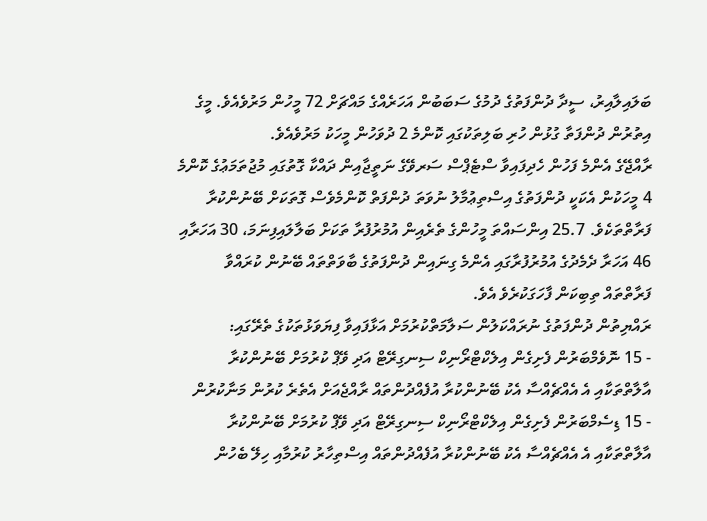ބަލައިލާއިރު، ސީދާ ދުންފަތުގެ ދުމުގެ ސަބަބުން އަހަރެއްގެ މައްޗަށް 72 މީހުން މަރުވެއެވެ. މީގެ އިތުރުން ދުންފަތާ ގުޅުން ހުރި ބަލިތަކުގައި ކޮންމެ 2 ދުވަހުން މީހަކު މަރުވެއެވެ.
ރާއްޖޭގެ އެންމެ ފަހުން ހެދިފައިވާ ސްޓެޕްސް ސަރވޭގެ ނަތީޖާއިން ދައްކާ ގޮތުގައި މުޖުތަމަޢުގެ ކޮންމެ 4 މީހަކުން އެކަކީ ދުންފަތުގެ އިސްތިޢުމާލު ނުވަތަ ދުންފަތް ކޮންމެވެސް ގޮތަކަށް ބޭނުންކުރާ ފަރާތްތަކެވެ. 25.7 އިންސައްތަ މީހުންގެ ތެރެއިން އުމުރުފުރާ ތަކަށް ބަލާލައިފިނަމަ، 30 އަހަރާއި 46 އަހަރާ ދެމެދުގެ އުމުރުފުރާގައި އެންމެ ގިނައިން ދުންފަތުގެ ބާވަތްތައް ބޭނުން ކުރައްވާ ފަރާތްތައް ތިބިކަން ފާހަގަކުރެވެ އެވެ.
ރައްޔިތުން ދުންފަތުގެ ނުރައްކަލުން ސަލާމަތްކުރުމަށް އަޅާފައިވާ ފިޔަވަޅުތަކުގެ ތެރޭގައި:
- 15 ނޮވެމްބަރުން ފެށިގެން އިލެކްޓްރޯނިކް ސިނގިރޭޓް އަދި ވޭޕް ކުރުމަށް ބޭނުންކުރާ އާލާތްތަކާއި އެ އެއްޗެއްސާ އެކު ބޭނުންކުރާ އުފެއްދުންތައް ރާއްޖެއަށް އެތެރެ ކުރުން މަނާކުރުން
- 15 ޑިސެމްބަރުން ފެށިގެން އިލެކްޓްރޯނިކް ސިނގިރޭޓް އަދި ވޭޕް ކުރުމަށް ބޭނުންކުރާ އާލާތްތަކާއި އެ އެއްޗެއްސާ އެކު ބޭނުންކުރާ އުފެއްދުންތައް އިސްތިހާރު ކުރުމާއި ހިލޭ ބެހުން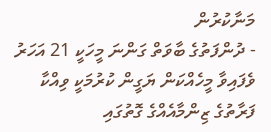މަނާކުރުން
- ދުންފަތުގެ ބާވަތް ގަންނަ މީހަކީ 21 އަހަރު ވެފައިވާ މީހެއްކަން ޔަގީން ކުރުމަކީ ވިއްކާ ފަރާތުގެ ޒިންމާއެއްގެ ގޮތުގައި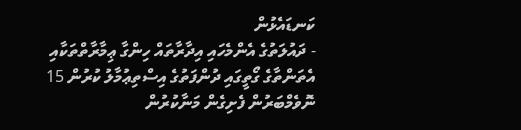ކަނޑައެޅުން
- ދައުލަތުގެ އެންމެހައި އިދާރާތައް ހިންގާ ޢިމާރާތްތަކާއި އެތަންތާގެ ގޯތީގައި ދުންފަތުގެ އިސްތިޢުމާލު ކުރުން 15 ނޮވެމްބަރުން ފެށިގެން މަނާކުރުން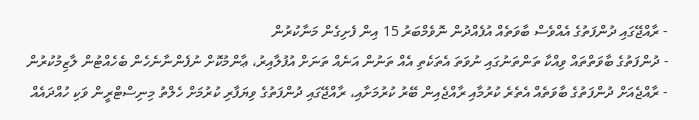- ރާއްޖޭގައި ދުންފަތުގެ އެއްވެސް ބާވަތެއް އުފެއްދުން ނޮވެމްބަރު 15 އިން ފެށިގެން މަނާކުރުން
- ދުންފަތުގެ ބާވަތްތައް ވިއްކާ ތަންތަނުގައި ނުވަތަ އެތަކެތި އެއް ތަނުން އަނެއް ތަނަށް އުފުލާއިރު، ޢާންމުކޮށް ނުފެންނާނެހެން ބެހެއްޓުން ލާޒިމުކުރުން
- ރާއްޖެއަށް ދުންފަތުގެ ބާވަތެއް އެތެރެ ކުރުމާއި ރާއްޖެއިން ބޭރު ކުރުމަށާއި، ރާއްޖޭގައި ދުންފަތުގެ ވިޔަފާރި ކުރުމަށް ހެލްތު މިނިސްޓްރީން ވަކި ހުއްދައެއް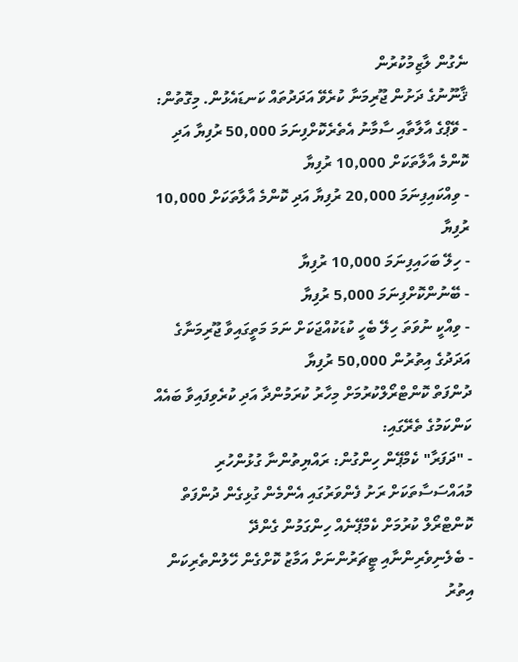ނެގުން ލާޒިމުކުރުން
ޤާނޫނުގެ ދަށުން ޖޫރިމަނާ ކުރެވޭ އަދަދުތައް ކަނޑައެޅުން. މިގޮތުން:
- ވޭޕްގެ އާލާތާއި ސާމާނު އެތެރެކޮށްފިނަމަ 50,000 ރުފިޔާ އަދި ކޮންމެ އާލާތަކަށް 10,000 ރުފިޔާ
- ވިއްކައިފިނަމަ 20,000 ރުފިޔާ އަދި ކޮންމެ އާލާތަކަށް 10,000 ރުފިޔާ
- ހިލޭ ބަހައިފިނަމަ 10,000 ރުފިޔާ
- ބޭނުންކޮށްފިނަމަ 5,000 ރުފިޔާ
- ވިއްކީ ނުވަތަ ހިލޭ ބެހީ ކުޑަކުއްޖަކަށް ނަމަ މަތީގައިވާ ޖޫރިމަނާގެ އަދަދުގެ އިތުރުން 50,000 ރުފިޔާ
ދުންފަތް ކޮންޓްރޯލްކުރުމަށް މިހާރު ކުރަމުންދާ އަދި ކުރެވިފައިވާ ބައެއް ކަންކަމުގެ ތެރޭގައި:
- "ދަފަރާ" ކެމްޕޭން ހިންގުން: ރައްޔިތުންނާ ގުޅުންހުރި މުއައްސަސާތަކަށް ރަށު ފެންވަރުގައި އެންމެން ގުޅިގެން ދުންފަތް ކޮންޓްރޯލް ކުރުމަށް ކެމްޕޭނެއް ހިންގަމުން ގެންދޭ
- ބެލެނިވެރިންނާއި ޓީޗަރުންނަށް އަމާޒު ކޮށްގެން ހޭލުންތެރިކަން އިތުރު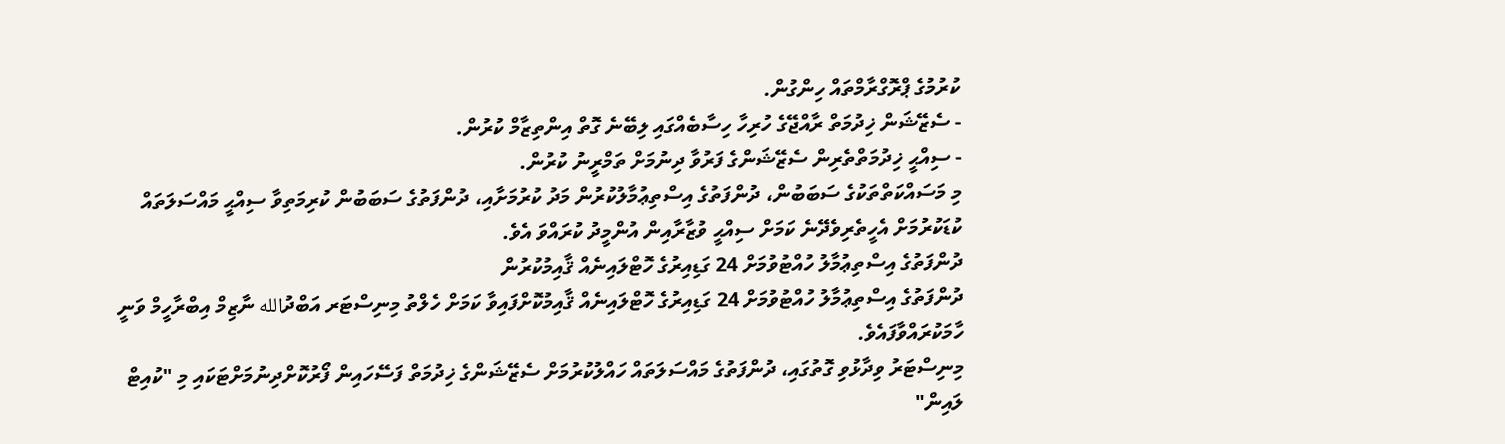ކުރުމުގެ ޕްރޮގްރާމްތައް ހިންގުން.
- ސެޒޭޝަން ޚިދުމަތް ރާއްޖޭގެ ހުރިހާ ހިސާބެއްގައި ލިބޭނެ ގޮތް އިންތިޒާމް ކުރުން.
- ސިއްޙީ ޚިދުމަތްތެރިން ސެޒޭޝަންގެ ފަރުވާ ދިނުމަށް ތަމްރީނު ކުރުން.
މި މަސައްކަތްތަކުގެ ސަބަބުން، ދުންފަތުގެ އިސްތިޢުމާލުކުރުން މަދު ކުރުމަށާއި، ދުންފަތުގެ ސަބަބުން ކުރިމަތިވާ ސިއްޙީ މައްސަލަތައް ކުޑަކުރުމަށް އެހީތެރިވެދޭނެ ކަމަށް ސިއްޙީ ވުޒާރާއިން އުންމީދު ކުރައްވަ އެވެ.
ދުންފަތުގެ އިސްތިޢުމާލު ހުއްޓުވުމަށް 24 ގަޑިއިރުގެ ހޮޓްލައިނެއް ޤާއިމުކުރުން
ދުންފަތުގެ އިސްތިޢުމާލު ހުއްޓުވުމަށް 24 ގަޑިއިރުގެ ހޮޓްލައިނެއް ޤާއިމުކޮށްފައިވާ ކަމަށް ހެލްތު މިނިސްޓަރ އަބްދުالله ނާޒިމް އިބްރާހީމް ވަނީ ހާމަކުރައްވާފައެވެ.
މިނިސްޓަރު ވިދާޅުވި ގޮތުގައި، ދުންފަތުގެ މައްސަލަތައް ހައްލުކުރުމަށް ސެޒޭޝަންގެ ޚިދުމަތް ފަސޭހައިން ފޯރުކޮށްދިނުމަށްޓަކައި މި "ކުއިޓް ލައިން"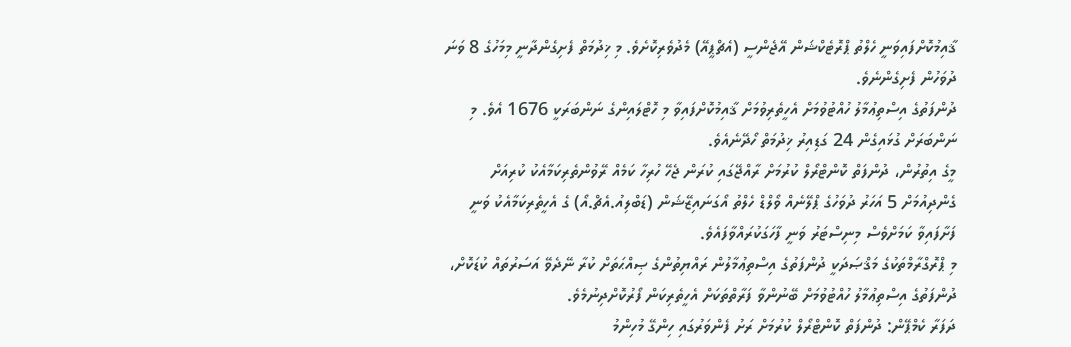ޤާއިމުކޮށްފައިވަނީ ހެލްތު ޕްރޮޓެކްޝަން އޭޖެންސީ (އެޗްޕީއޭ) މެދުވެރިކޮށެވެ. މި ޚިދުމަތް ފެށިގެންދާނީ މިމަހުގެ 8 ވަނަ ދުވަހުން ފެށިގެންނެވެ.
ދުންފަތުގެ އިސްތިޢުމާލު ހުއްޓުވުމަށް އެހީތެރިވުމަށް ޤާއިމުކޮށްފައިވާ މި ހޮޓްލައިންގެ ނަންބަރަކީ 1676 އެވެ. މި ނަންބަރަށް ގުޅައިގެން 24 ގަޑިއިރު ޚިދުމަތް ހޯދޭނެއެވެ.
މީގެ އިތުރުން، ދުންފަތް ކޮންޓްރޯލް ކުރުމަށް ރާއްޖޭގައި ކުރަން ޖެހޭ ހުރިހާ ކަމެއް ރޭވުންތެރިކަމާއެކު ކުރިއަށް ގެންދިއުމަށް 5 އަހަރު ދުވަހުގެ ޕްލޭނެއް ވޯލްޑް ހެލްތު އޯގަނައިޒޭޝަން (ޑަބްލިއު.އެޗް.އޯ) ގެ އެހީތެރިކަމާއެކު ވަނީ ފަށާފައިވާ ކަމަށްވެސް މިނިސްޓަރު ވަނީ ފާހަގަކުރައްވާފައެވެ.
މި ޕްރޮގްރާމްތަކުގެ މަޤްޞަދަކީ ދުންފަތުގެ އިސްތިޢުމާލުން ރައްޔިތުންގެ ޞިއްޙަތަށް ކުރާ ނޭދެވޭ އަސަރުތައް ކުޑަކޮށް، ދުންފަތުގެ އިސްތިޢުމާލު ހުއްޓުވުމަށް ބޭނުންވާ ފަރާތްތަކަށް އެހީތެރިކަން ފޯރުކޮށްދިނުމެވެ.
ދަފަރާ ކެމްޕޭން: ދުންފަތް ކޮންޓްރޯލް ކުރުމަށް ރަށު ފެންވަރުގައި ހިންގޭ މުހިންމު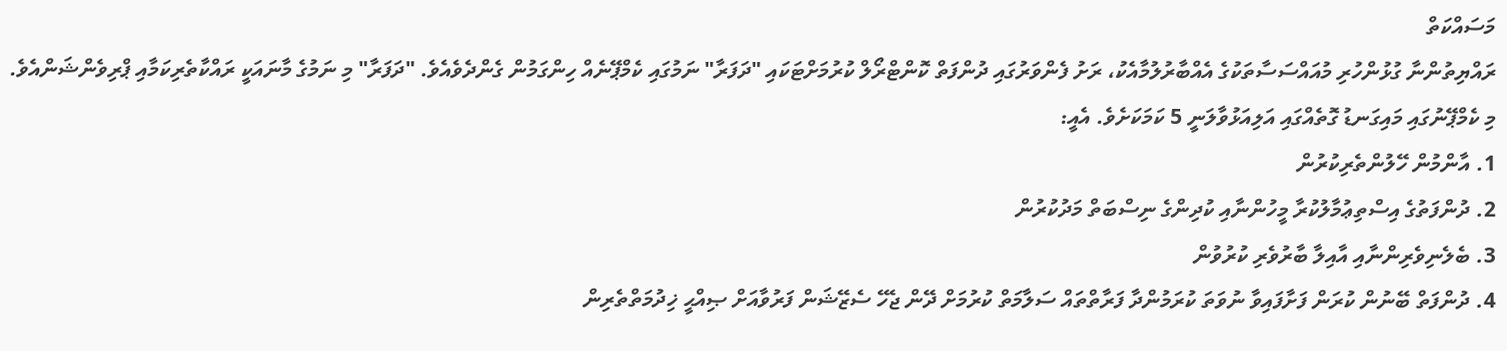މަސައްކަތް
ރައްޔިތުންނާ ގުޅުންހުރި މުއައްސަސާތަކުގެ އެއްބާރުލުމާއެކު، ރަށު ފެންވަރުގައި ދުންފަތް ކޮންޓްރޯލް ކުރުމަށްޓަކައި "ދަފަރާ" ނަމުގައި ކެމްޕޭނެއް ހިންގަމުން ގެންދެވެއެވެ. "ދަފަރާ" މި ނަމުގެ މާނައަކީ ރައްކާތެރިކަމާއި ޕްރިވެންޝަންއެވެ. މި ކެމްޕޭނުގައި މައިގަނޑު ގޮތެއްގައި އަލިއަޅުވާލަނީ 5 ކަމަކަށެވެ. އެއީ:
1. އާންމުން ހޭލުންތެރިކުރުން
2. ދުންފަތުގެ އިސްތިޢުމާލުކުރާ މީހުންނާއި ކުދިންގެ ނިސްބަތް މަދުކުރުން
3. ބެލެނިވެރިންނާއި އާއިލާ ބާރުވެރި ކުރުވުން
4. ދުންފަތް ބޭނުން ކުރަން ފަށާފައިވާ ނުވަތަ ކުރަމުންދާ ފަރާތްތައް ސަލާމަތް ކުރުމަށް ދޭން ޖެހޭ ސެޒޭޝަން ފަރުވާއަށް ޞިއްޙީ ޚިދުމަތްތެރިން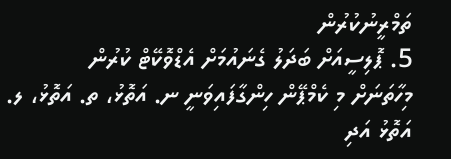ތަމްރީނުކުރުން
5. ޕޮލިސީއަށް ބަދަލު ގެނައުމަށް އެޑްވޮކޭޓް ކުރުން
މިހާތަނަށް މި ކެމްޕޭން ހިންގާފައިވަނީ ނ. އަތޮޅު، ތ. އަތޮޅު، ލ. އަތޮޅު އަދި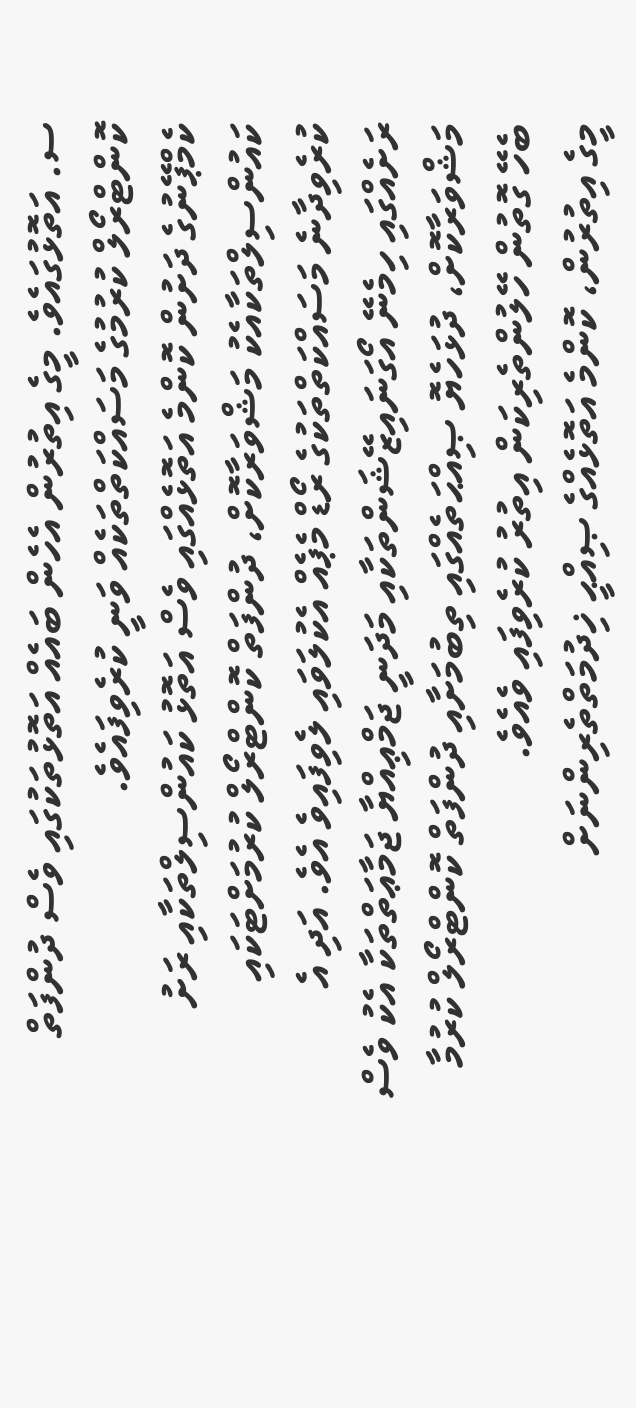ސ. އަތޮޅުގައެވެ. މީގެ އިތުރުން އެހެން ބައެއް އަތޮޅުތަކުގައި ވެސް ދުންފަތް ކޮންޓްރޯލް ކުރުމުގެ މަސައްކަތްތަކެއް ވަނީ ކުރެވިފައެވެ.
ކެމްޕޭނުގެ ދަށުން ކޮންމެ އަތޮޅެއްގައި ވެސް އަތޮޅު ކައުންސިލްތަކާއި ރަށު ކައުންސިލްތަކާއެކު މަޝްވަރާކޮށް، ދުންފަތް ކޮންޓްރޯލް ކުރުމަށްޓަކައި ކުރެވިދާނެ މަސައްކަތްތަކުގެ ރޯޑް މެޕެއް އެކުލަވައި ލެވިފައިވެ އެވެ. އަދި އެ ރަށެއްގައި ހިމެނޭ އޯގަނައިޒޭޝަންތަކާއި މަދަނީ ޖަމްޢިއްޔާ ޖަމާޢަތްތަކާ އެކު ވެސް މަޝްވަރާކޮށް، ދުޅަހެޔޮ ޞިއްޙަތެއްގައި ތިބުމަށާއި ދުންފަތް ކޮންޓްރޯލް ކުރުމާ ބެހޭ ގޮތުން ހޭލުންތެރިކަން އިތުރު ކުރެވިފައި ވެއެވެ.
މީގެ އިތުރުން، ކޮންމެ އަތޮޅެއްގެ ޞިއްޙީ ޚިދުމަތްތެރިންނަށް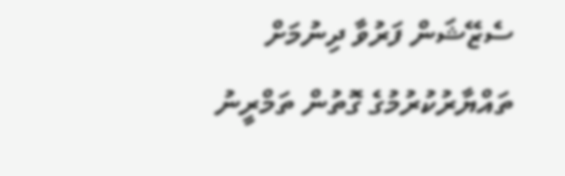ސެޒޭޝަން ފަރުވާ ދިނުމަށް ތައްޔާރުކުރުމުގެ ގޮތުން ތަމްރީނު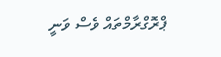ޕްރޮގްރާމްތައް ވެސް ވަނީ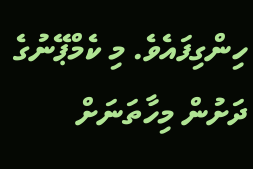ހިންގިފައެވެ. މި ކެމްޕޭނުގެ ދަށުން މިހާތަނަށް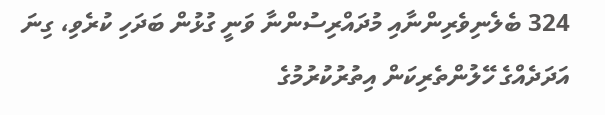324 ބެލެނިވެރިންނާއި މުދައްރިސުންނާ ވަނީ ގުޅުން ބަދަހި ކުރެވި، ގިނަ އަދަދެއްގެ ހޭލުންތެރިކަން އިތުރުކުރުމުގެ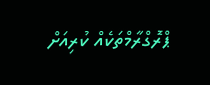ޕްރޮގްރާމްތަކެއް ކުރިއަށް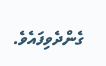ގެންދެވިފައެވެ.